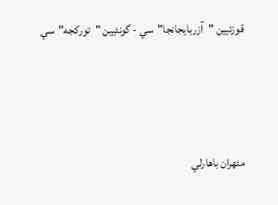قوزئيين "آزربايجانجا"سي - گونئيين "توركجه"سي



مئهران باهارلي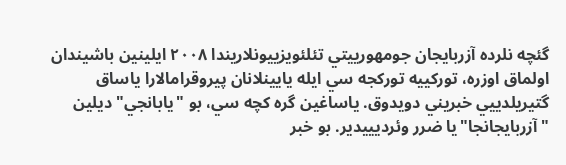گئچه نلرده آزربايجان جومهورييتي تئلئويزييونلاريندا ٢٠٠٨ ايلينين باشيندان اولماق اوزره، توركييه توركجه سي ايله يايينلانان پيروقرامالارا ياساق گتيريلدييي خبريني دويدوق. ياساغين گره كچه سي، بو "يابانجي" ديلين "آزربايجانجا"يا ضرر وئرديييدير. بو خبر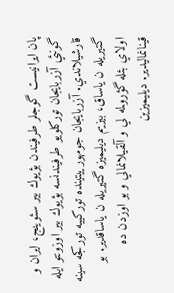پان ايرانيست گوجلر طرفيندن بؤيوك بير سئوينج، ايران و گونئي آزربايجان توركلويو طرفيندنسه بؤيوك بير اوزونتو ايله قارشيلاندي. آزربايجان جومهورييتينده توركييه توركجه سينه گتيريله ن ياساق، بيزيم ديليميزه گتيريله ن ياساقدير. بو اولاي بئله گؤرولمه لي و آلقيلانمالي و بو اوزدن ده قينانماليدير. ديليميزين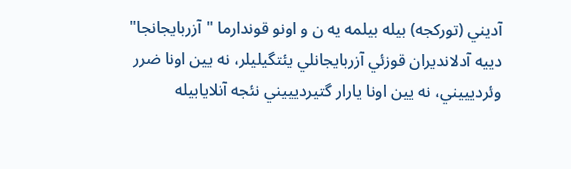آديني (توركجه) بيله بيلمه يه ن و اونو قوندارما "آزربايجانجا" دييه آدلانديران قوزئي آزربايجانلي يئتگيليلر، نه يين اونا ضرر وئرديييني، نه يين اونا يارار گتيرديييني نئجه آنلايابيله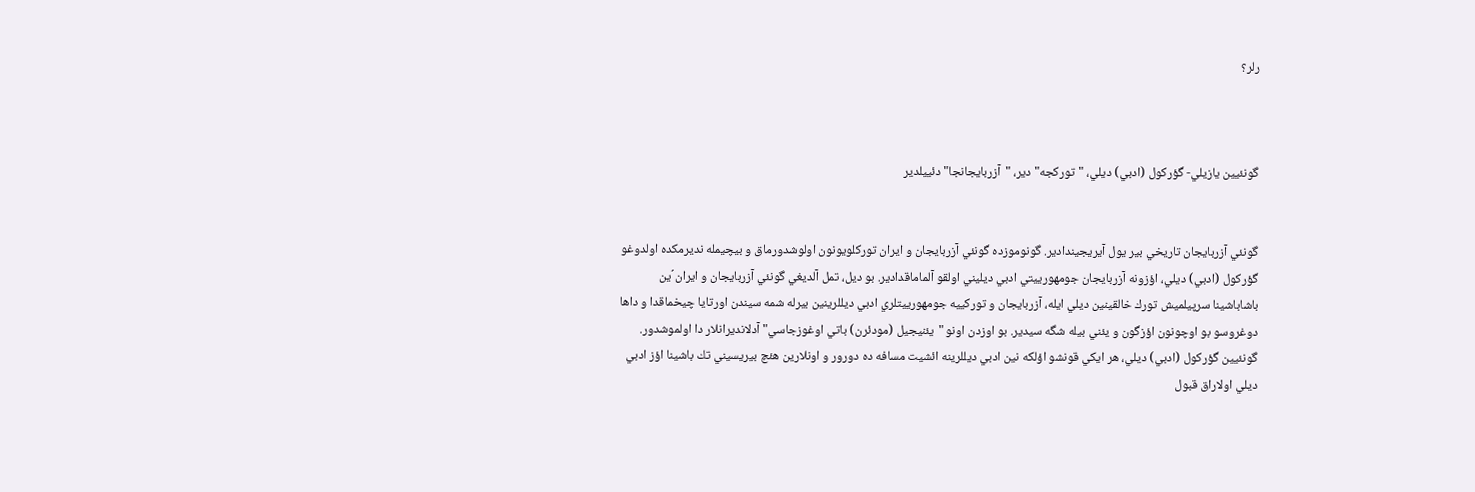رلر؟



گونئيين يازيلي- گؤركول (ادبي) ديلي، "توركجه"دير، "آزربايجانجا" دئييلدير


گونئي آزربايجان تاريخي بير يول آيريجيندادير. گونوموزده گونئي آزربايجان و ايران توركلويونون اولوشدورماق و بيچيمله نديرمكده اولدوغو گؤركول (ادبي) ديلي، اؤزونه آزربايجان جومهورييتي ادبي ديليني اولقو آلماماقدادير. بو ديل، تمل آلديغي گونئي آزربايجان و ايران´ين باشاباشينا سرپيلميش تورك خالقينين ديلي ايله، آزربايجان و توركييه جومهورييتلري ادبي ديللرينين بيرله شمه سيندن اورتايا چيخماقدا و داها دوغروسو بو اوچونون اؤزگون و يئني بيله شگه سيدير. بو اوزدن اونو "يئنيجيل (مودئرن) باتي اوغوزجاسي" آدلانديرانلار دا اولموشدور. گونئيين گؤركول (ادبي) ديلي، هر ايكي قونشو اؤلكه نين ادبي ديللرينه ائشيت مسافه ده دورور و اونلارين هئچ بيريسيني تك باشينا اؤز ادبي ديلي اولاراق قبول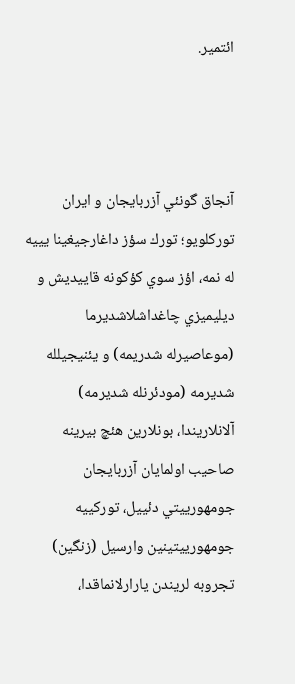ائتمير.



آنجاق گونئي آزربايجان و ايران توركلويو؛ تورك سؤز داغارجيغينا يييه له نمه، اؤز سوي كؤكونه قاييديش و ديليميزي چاغداشلاشديرما (موعاصيرله شدريمه) و يئنيجيلله شديرمه (مودئرنله شديرمه) آلانلاريندا، بونلارين هئچ بيرينه صاحيب اولمايان آزربايجان جومهورييتي دئييل، توركييه جومهورييتينين وارسيل (زنگين) تجروبه لريندن يارارلانماقدا،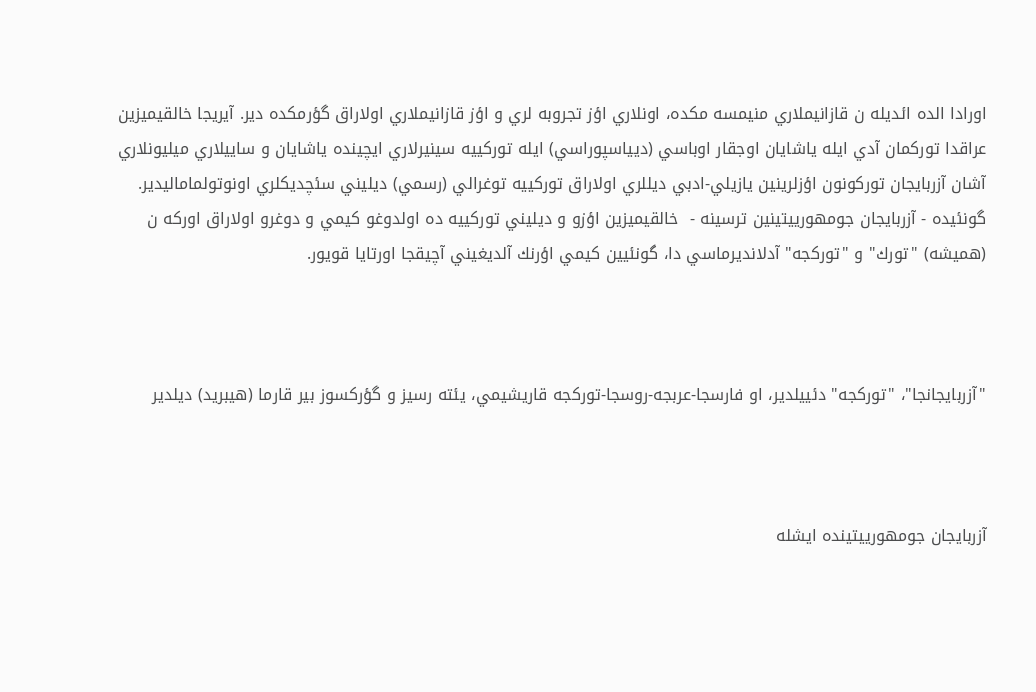اورادا الده ائديله ن قازانيملاري منيمسه مكده، اونلاري اؤز تجروبه لري و اؤز قازانيملاري اولاراق گؤرمكده دير. آيريجا خالقيميزين عراقدا توركمان آدي ايله ياشايان اوجقار اوباسي (ديياسپوراسي) ايله توركييه سينيرلاري ايچينده ياشايان و ساييلاري ميليونلاري آشان آزربايجان توركونون اؤزلرينين يازيلي-ادبي ديللري اولاراق توركييه توغرالي (رسمي) ديليني سئچديكلري اونوتولماماليدير. گونئيده - آزربايجان جومهورييتينين ترسينه -  خالقيميزين اؤزو و ديليني توركييه ده اولدوغو كيمي و دوغرو اولاراق اوركه ن (هميشه) "تورك" و "توركجه" آدلانديرماسي دا، گونئيين كيمي اؤرنك آلديغيني آچيقجا اورتايا قويور.



"آزربايجانجا"، "توركجه" دئييلدير، او فارسجا-عربجه-روسجا-توركجه قاريشيمي، يئته رسيز و گؤركسوز بير قارما (هيبريد) ديلدير



آزربايجان جومهورييتينده ايشله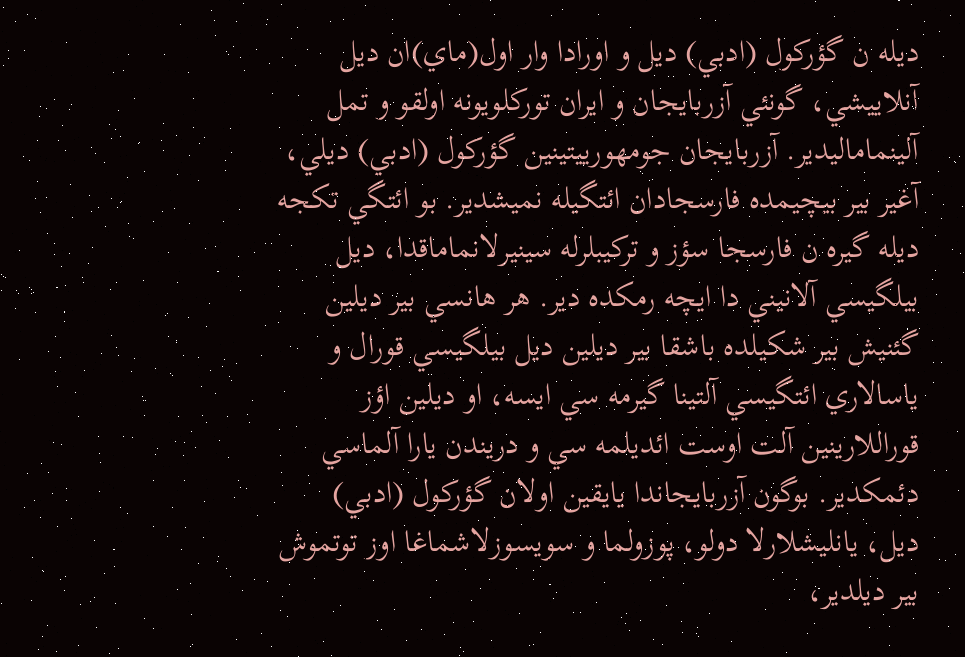ديله ن گؤركول (ادبي) ديل و اورادا وار اول(ماي)ان ديل آنلاييشي، گونئي آزربايجان و ايران توركلويونه اولقو و تمل آلينماماليدير. آزربايجان جومهورييتينين گؤركول (ادبي) ديلي، آغير بير بيچيمده فارسجادان ائتگيله نميشدير. بو ائتگي تكجه ديله گيره ن فارسجا سؤز و تركيبلرله سينيرلانماماقدا، ديل بيلگيسي آلانيني دا ايچه رمكده دير. هر هانسي بير ديلين گئنيش بير شكيلده باشقا بير ديلين ديل بيلگيسي قورال و ياسالاري ائتگيسي آلتينا گيرمه سي ايسه، او ديلين اؤز قوراللارينين آلت اوست ائديلمه سي و دريندن يارا آلماسي دئمكدير. بوگون آزربايجاندا يايقين اولان گؤركول (ادبي) ديل، يانليشلارلا دولو، پوزولما و سويسوزلاشماغا اوز توتموش بير ديلدير،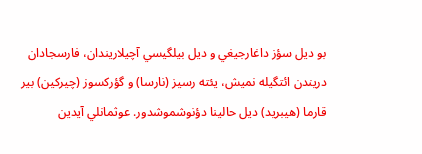بو ديل سؤز داغارجيغي و ديل بيلگيسي آچيلاريندان، فارسجادان دريندن ائتگيله نميش، يئته رسيز (نارسا) و گؤركسوز (چيركين) بير قارما (هيبريد) ديل حالينا دؤنوشموشدور. عوثمانلي آيدين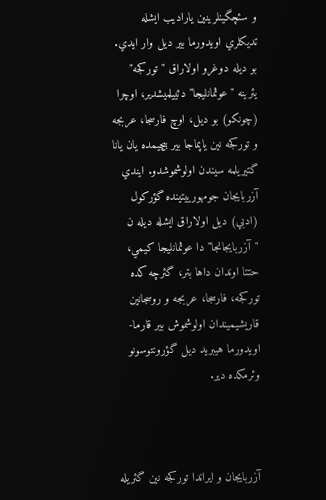و سئچگينلرينين ياراديب ايشله تديكلري اويدورما بير ديل وار ايدي. بو ديله دوغرو اولاراق "توركجه" يئرينه "عوثمانليجا" دئييلميشدير، اوچرا (چونكو) بو ديل، اوچ فارسجا، عربجه و توركجه نين ياپماجا بير بيچيمده يان يانا گتيريلمه سيندن اولوشموشدو. ايندي آزربايجان جومهورييتينده گؤركول (ادبي) ديل اولاراق ايشله ديله ن "آزربايجانجا" دا عوثمانليجا كيمي، حتتا اوندان داها بتر، گئرچه كده توركجه، فارسجا، عربجه و روسجانين قاريشيميندان اولوشموش بير قارما-اويدورما هيبريد ديل گؤرونتوسونو وئرمكده دير.



آزربايجان و ايراندا توركجه نين گئريله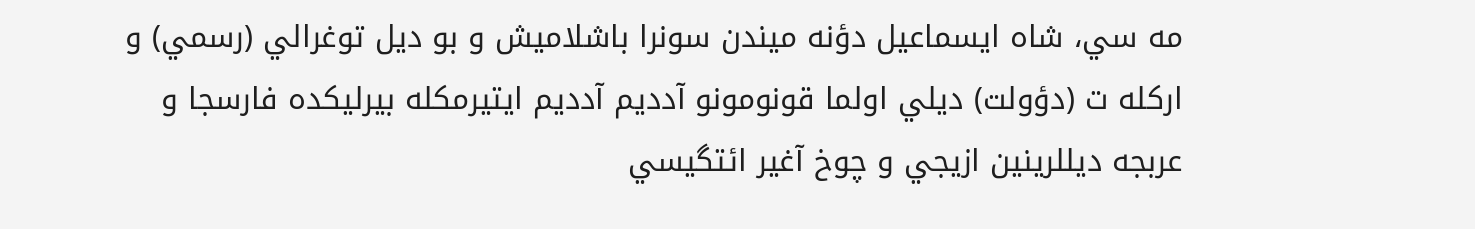مه سي، شاه ايسماعيل دؤنه ميندن سونرا باشلاميش و بو ديل توغرالي (رسمي) و اركله ت (دؤولت) ديلي اولما قونومونو آدديم آدديم ايتيرمكله بيرليكده فارسجا و عربجه ديللرينين ازيجي و چوخ آغير ائتگيسي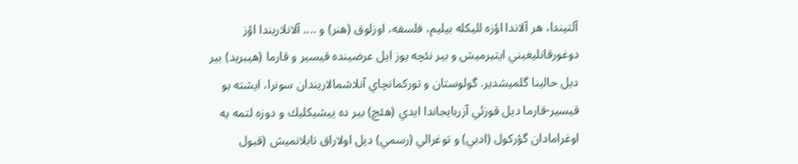آلتيندا، هر آلاندا اؤزه لليكله بيليم، فلسفه، اوزلوق (هنر) و .... آلانلاريندا اؤز دوغورقانليغيني ايتيرميش و بير نئچه يوز ايل عرضينده قيسير و قارما (هيبريد) بير ديل حالينا گلميشدير. گولوستان و توركمانچاي آنلاشمالاريندان سونرا، ايشته بو قيسير-قارما ديل قوزئي آزربايجاندا ايدي (هئچ) بير ده ييشيكليك و دوزه لتمه يه اوغرامادان گؤركول (ادبي) و توغرالي (رسمي) ديل اولاراق تابلانميش (قبول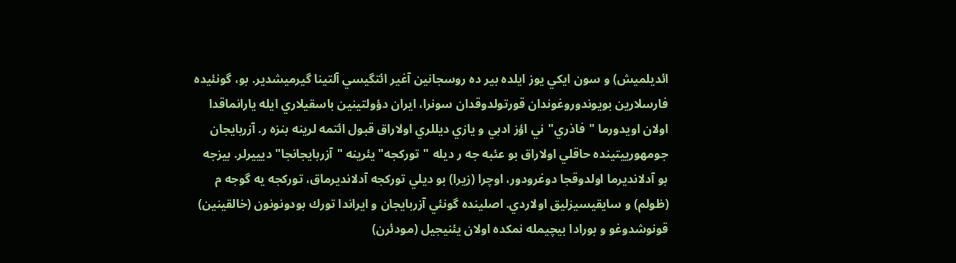ائديلميش) و سون ايكي يوز ايلده بير ده روسجانين آغير ائتگيسي آلتينا گيرميشدير. بو، گونئيده فارسلارين بويوندوروغوندان قورتولدوقدان سونرا، ايران دؤولتينين باسقيلاري ايله يارانماقدا اولان اويدورما "فاذري"ني اؤز ادبي و يازي ديللري اولاراق قبول ائتمه لرينه بنزه ر. آزربايجان جومهورييتينده حاقلي اولاراق بو عئبه جه ر ديله "توركجه" يئرينه "آزربايجانجا" ديييرلر. بيزجه بو آدلانديرما اولدوقجا دوغرودور، اوچرا (زيرا) بو ديلي توركجه آدلانديرماق، توركجه يه گوجه م (ظولم) و سايقيسيزليق اولاردي. اصلينده گونئي آزربايجان و ايراندا تورك بودونونون (خالقينين) قونوشدوغو و بورادا بيچيمله نمكده اولان يئنيجيل (مودئرن)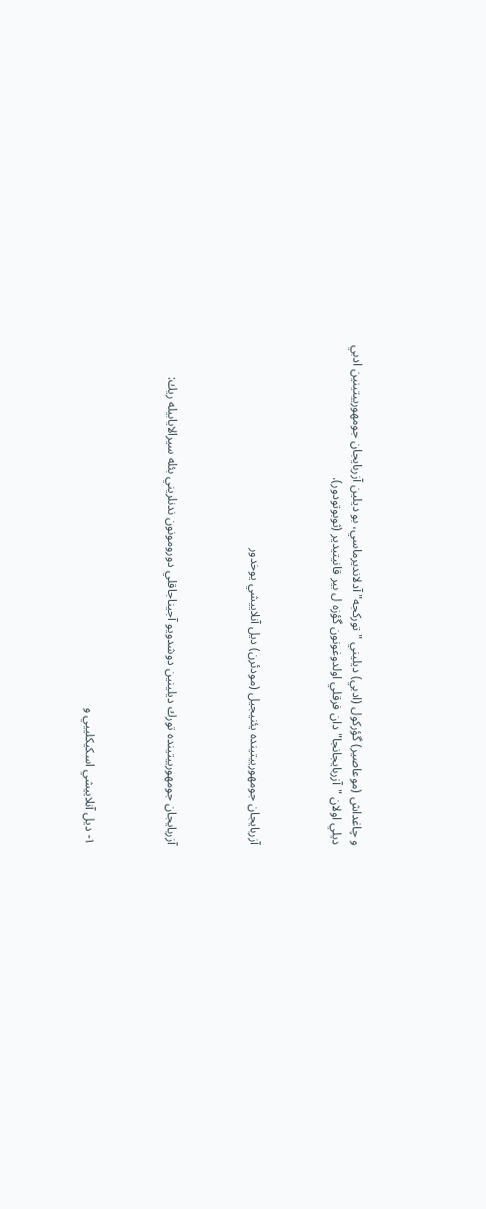و چاغداش (موعاصير) گؤركول (ادبي) ديليني "توركجه" آدلانديرماسي، بو ديلين آزربايجان جومهورييتينين ادبي ديلي اولان "آزربايجانجا"دان فرقلي اولدوغونون گؤزه ل بير قانيتيدير (ثوبوتودور).



آزربايجان جومهورييتينده يئنيجيل (مودئرن) ديل آنلاييشي يوخدور



آزربايجان جومهورييتينده تورك ديلينين دوشدويو آجيناجاقلي دورومونون ندنلريني بئله سيرالايابيله ريك:



١- ديل آنلاييشي اسكيكلييي و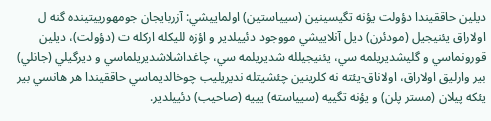ديلين حاققيندا دؤولت يؤنه تگيسينين (سيياستين) اولماييشي: آزربايجان جومهورييتينده گنه ل اولاراق يئنيجيل (مودئرن) ديل آنلاييشي مووجود دئييلدير و اؤزه لليكله اركله ت (دؤولت)، ديلين قورونماسي و گليشديريلمه سي، يئنيجيلله شديريلمه سي، چاغداشلاشديريلماسي و ديرگيلي (جانلي) بير وارليق اولاراق، اولاناق-يئته نه كلرينين چئشيتله نديريليب چوخالديماسي حاققيندا هر هانسي بير يئكه پيلان (مستر پلن) و يؤنه تگييه (سيياسته) يييه (صاحيب) دئييلدير.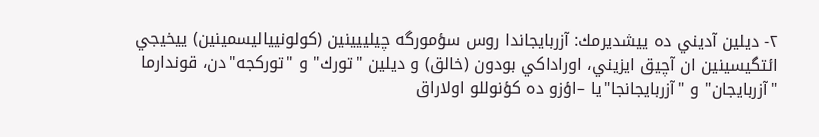٢- ديلين آديني ده ييشديرمك: آزربايجاندا روس سؤمورگه چيلييينين (كولونيياليسمينين) ييخيجي ائتگيسينين ان آچيق ايزيني، اوراداكي بودون (خالق) و ديلين "تورك" و "توركجه"دن، قوندارما "آزربايجان" و "آزربايجانجا"يا –اؤزو ده كؤنوللو اولاراق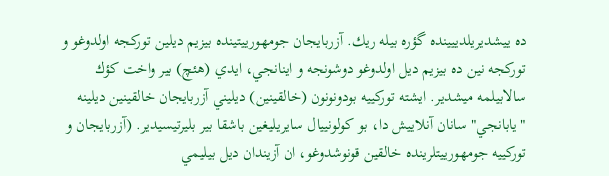ده ييشديريلدييينده گؤره بيله ريك. آزربايجان جومهورييتينده بيزيم ديلين توركجه اولدوغو و توركجه نين ده بيزيم ديل اولدوغو دوشونجه و اينانجي، ايدي (هئچ) بير واخت كؤك سالابيلمه ميشدير. ايشته توركييه بودونونون (خالقينين) ديليني آزربايجان خالقينين ديلينه "يابانجي" سانان آنلاييش دا، بو كولونييال سايريليغين باشقا بير بليرتيسيدير. (آزربايجان و توركييه جومهورييتلرينده خالقين قونوشدوغو، ان آزيندان ديل بيليمي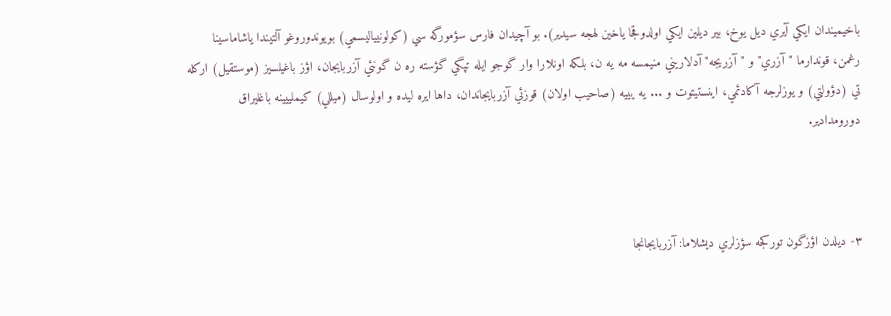باخيميندان ايكي آيري ديل يوخ، بير ديلين ايكي اولدوقجا ياخين لهجه سيدير). بو آچيدان فارس سؤمورگه سي (كولونيياليسمي) بويوندوروغو آلتيندا ياشاماسينا رغمن، قوندارما "آزري" و "آزريجه" آدلاريني منيمسه مه يه ن، بلكه اونلارا وار گوجو ايله تپگي گؤسته ره ن گونئي آزربايجان، اؤز باغيلسيز (موستقيل) اركله تي (دؤولتي) و يوزلرجه آكادئمي، اينستيتوت و ... يه يييه (صاحيب اولان) قوزئي آزربايجاندان، داها ايره ليده و اولوسال (ميللي) كيملييينه باغليراق دورومدادير.



٣- ديلدن اؤزگون توركجه سؤزلري ديشلاما: آزربايجانجا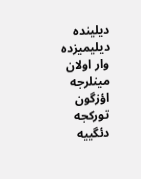ديلينده ديليميزده وار اولان مينلرجه اؤزگون توركجه دئگييه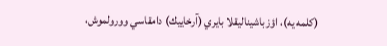(كلمه يه)، اؤزباشيناليقلا بايري (آرخاييك) دامقاسي وورولموش،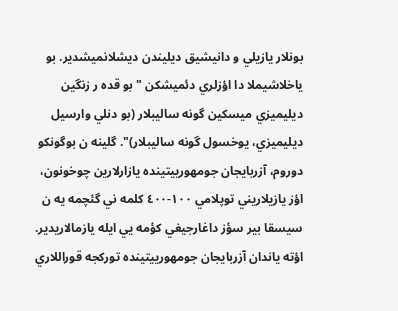بونلار يازيلي و دانيشيق ديليندن ديشلانميشدير. بو ياخلاشيملا دا اؤزلري دئميشكن "بو قده ر زنگين ديليميزي ميسكين گونه ساليبلار (بو دنلي وارسيل ديليميزي، يوخسول گونه ساليبلار)". گلينه ن بوگونكو دوروم، آزربايجان جومهورييتينده يازارلارين چوخونون، اؤز يازيلاريني توپلامي ١٠٠-٤٠٠ كلمه ني گئچمه يه ن سيسقا بير سؤز داغارجيغي كؤمه يي ايله يازمالاريدير. اؤته ياندان آزربايجان جومهورييتينده توركجه قوراللاري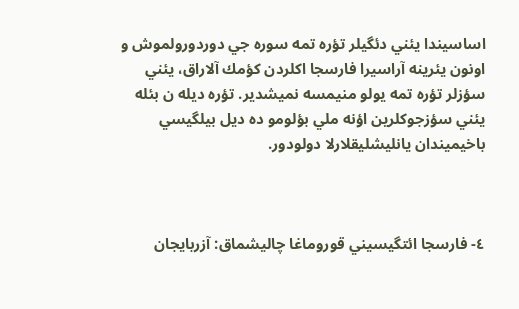اساسيندا يئني دئگيلر تؤره تمه سوره جي دوردورولموش و اونون يئرينه آراسيرا فارسجا اكلردن كؤمك آلاراق، يئني سؤزلر تؤره تمه يولو منيمسه نميشدير. تؤره ديله ن بئله يئني سؤزجوكلرين اؤنه ملي بؤلومو ده ديل بيلگيسي باخيميندان يانليشليقلارلا دولودور.



٤- فارسجا ائتگيسيني قوروماغا چاليشماق: آزربايجان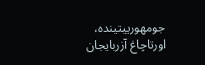جومهورييتينده، اورتاچاغ آزربايجان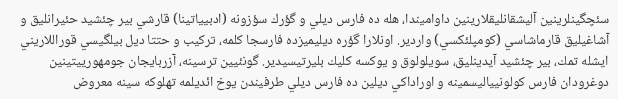سئچگينلرينين آليشقانليقلارينين داواميندا، هله ده فارس ديلي و گؤرك سؤزونه (ادبيياتينا) قارشي بير چئشيد حئيرانليق و آشاغيليق قارماشاسي (كومپلئكسي) واردير. اونلارا گؤره ديليميزده فارسجا كلمه، تركيب و حتتا ديل بيلگيسي قوراللاريني ايشله تمك، بير چئشيد آيدينليق، سويلولوق و يوكسه كليك بليرتيسيدير. گونئيين ترسينه، آزربايجان جومهورييتينين دوغرودان فارس كولونيياليسمينه و اوراداكي ديلين ده فارس ديلي طرفيندن يوخ ائديلمه تهلوكه سينه معروض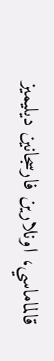قالماماسي، اونلارين فارسجانين ديليميز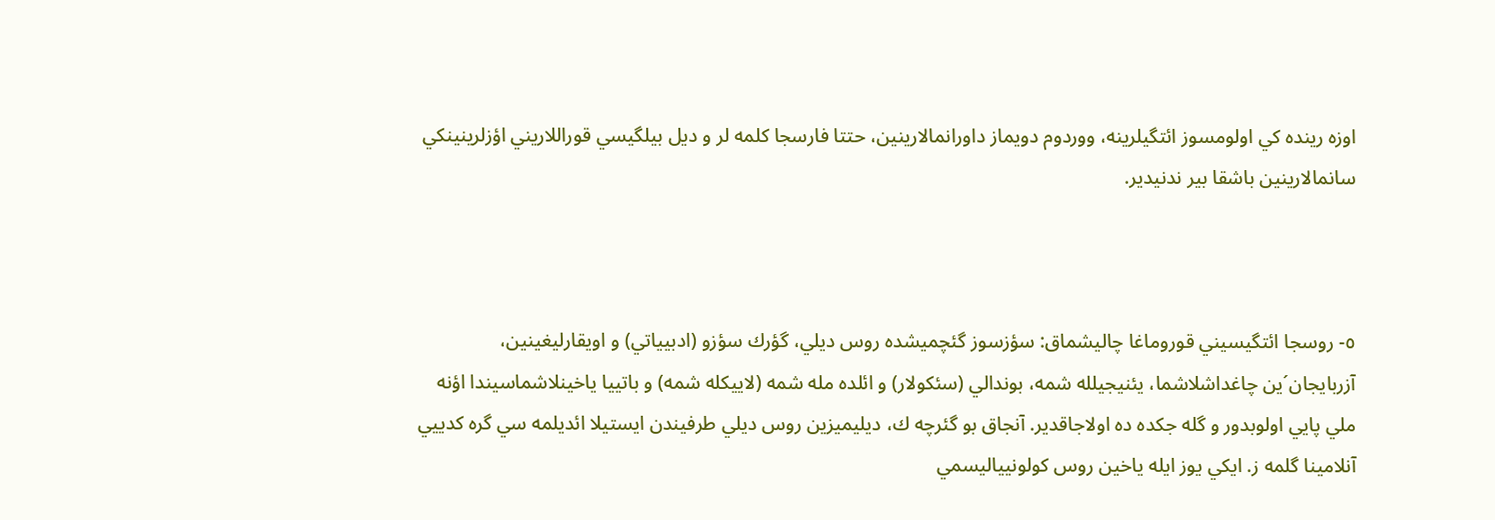اوزه رينده كي اولومسوز ائتگيلرينه، ووردوم دويماز داورانمالارينين، حتتا فارسجا كلمه لر و ديل بيلگيسي قوراللاريني اؤزلرينينكي سانمالارينين باشقا بير ندنيدير.



٥- روسجا ائتگيسيني قوروماغا چاليشماق: سؤزسوز گئچميشده روس ديلي، گؤرك سؤزو (ادبيياتي) و اويقارليغينين، آزربايجان´ين چاغداشلاشما، يئنيجيلله شمه، بوندالي (سئكولار) و ائلده مله شمه (لاييكله شمه) و باتييا ياخينلاشماسيندا اؤنه ملي پايي اولوبدور و گله جكده ده اولاجاقدير. آنجاق بو گئرچه ك، ديليميزين روس ديلي طرفيندن ايستيلا ائديلمه سي گره كدييي آنلامينا گلمه ز. ايكي يوز ايله ياخين روس كولونيياليسمي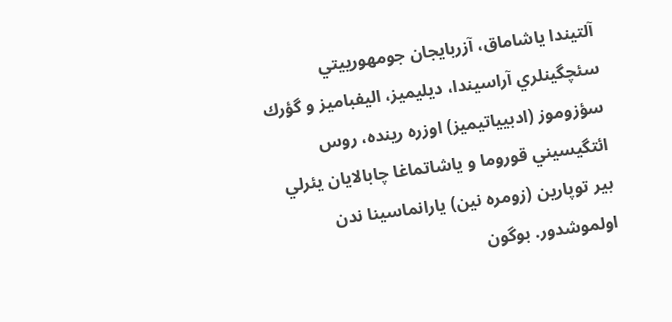آلتيندا ياشاماق، آزربايجان جومهورييتي سئچگينلري آراسيندا، ديليميز، اليفباميز و گؤرك سؤزوموز (ادبيياتيميز) اوزره رينده، روس ائتگيسيني قوروما و ياشاتماغا چابالايان يئرلي بير توپارين (زومره نين) يارانماسينا ندن اولموشدور. بوگون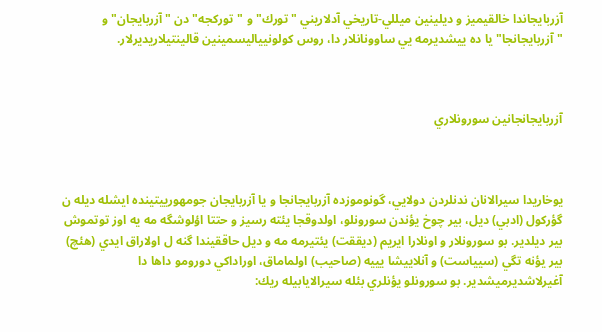آزربايجاندا خالقيميز و ديلينين ميللي-تاريخي آدلاريني "تورك" و "توركجه"دن "آزربايجان" و "آزربايجانجا"يا ده ييشديرمه يي ساوونانلار دا، روس كولونيياليسمينين قالينتيلاريديرلار.



آزربايجانجانين سورونلاري



يوخاريدا سيرالانان ندنلردن دولايي، گونوموزده آزربايجانجا و يا آزربايجان جومهورييتينده ايشله ديله ن گؤركول (ادبي) ديل، بير چوخ يؤندن سورونلو، اولدوقجا يئته رسيز و حتتا اؤلوشگه مه يه اوز توتموش بير ديلدير. بو سورونلار و اونلارا ايريم (ديققت) يئتيرمه مه و ديل حاققيندا گنه ل اولاراق ايدي (هئچ) بير يؤنه تگي (سيياست) و آنلاييشا يييه (صاحيب) اولماماق، اوراداكي دورومو داها دا آغيرلاشديرميشدير. بو سورونلو يؤنلري بئله سيرالايابيله ريك: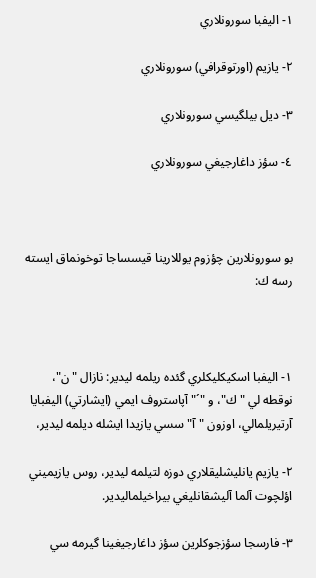١- اليفبا سورونلاري

٢- يازيم (اورتوقرافي) سورونلاري

٣- ديل بيلگيسي سورونلاري

٤- سؤز داغارجيغي سورونلاري



بو سورونلارين چؤزوم يوللارينا قيسساجا توخونماق ايسته رسه ك:



١- اليفبا اسكيكليكلري گئده ريلمه ليدير: نازال "ن"، نوقطه لي "ك"، و "´" آپاستروف ايمي (ايشارتي) اليفبايا آرتيريلمالي، اوزون "آ" سسي يازيدا ايشله ديلمه ليدير،

٢- يازيم يانليشليقلاري دوزه لتيلمه ليدير، روس يازيميني اؤلچوت آلما آليشقانليغي بيراخيلماليدير.

٣- فارسجا سؤزجوكلرين سؤز داغارجيغينا گيرمه سي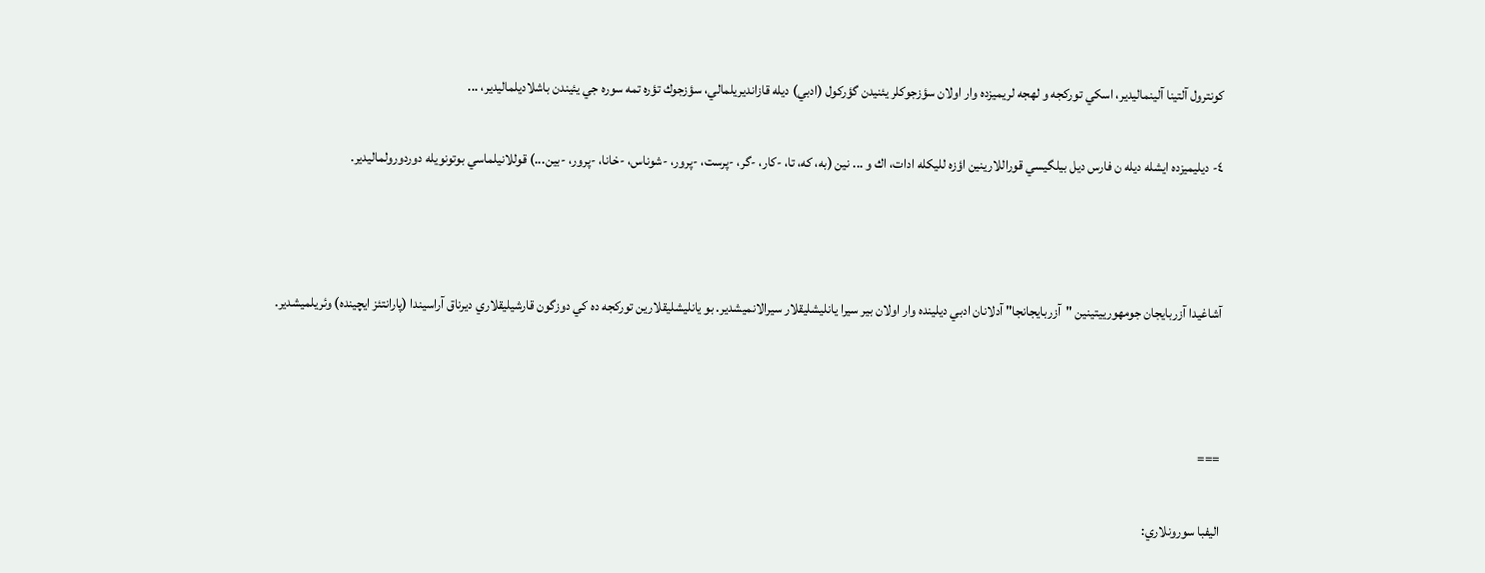كونترول آلتينا آلينماليدير، اسكي توركجه و لهجه لريميزده وار اولان سؤزجوكلر يئنيدن گؤركول (ادبي) ديله قازانديريلمالي، سؤزجوك تؤره تمه سوره جي يئيندن باشلاديلماليدير، ...

٤- ديليميزده ايشله ديله ن فارس ديل بيلگيسي قوراللارينين اؤزه لليكله ادات، اك و ... نين (به، كه، تا، -كار، -گر، -پرست، -پرور، -شوناس، -خانا، -پرور، -بين...) قوللانيلماسي بوتونويله دوردورولماليدير.



آشاغيدا آزربايجان جومهورييتينين "آزربايجانجا" آدلانان ادبي ديلينده وار اولان بير سيرا يانليشليقلار سيرالانميشدير. بو يانليشليقلارين توركجه ده كي دوزگون قارشيليقلاري ديرناق آراسيندا (پارانتئز ايچينده) وئريلميشدير.



===

اليفبا سورونلاري: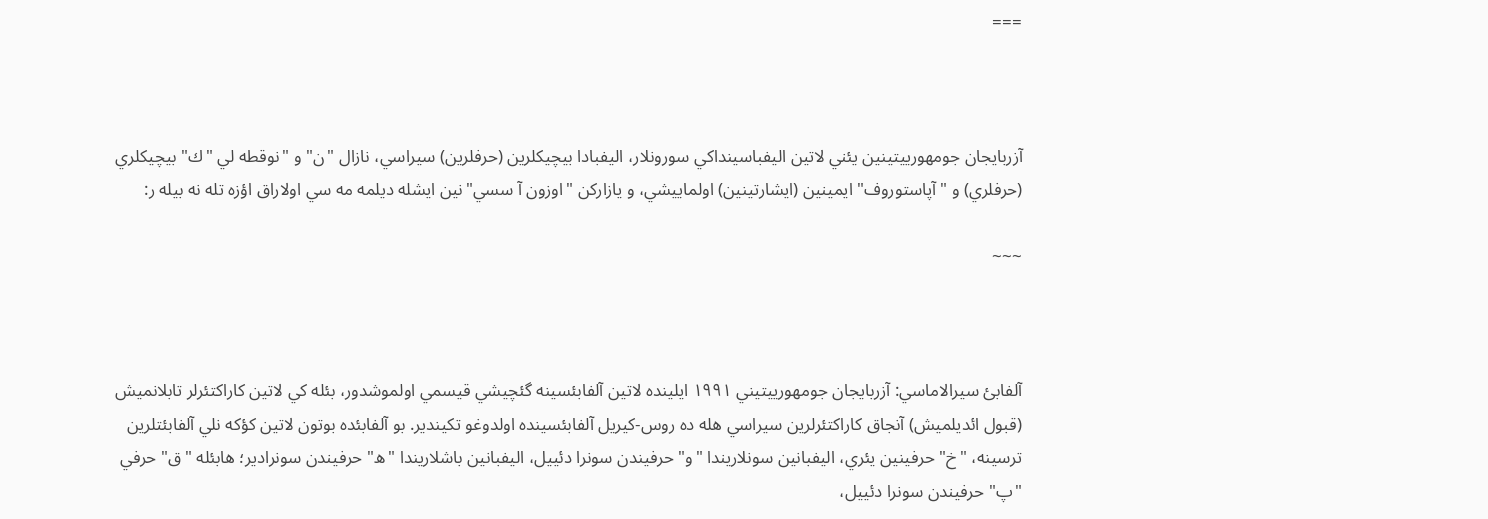===



آزربايجان جومهورييتينين يئني لاتين اليفباسينداكي سورونلار، اليفبادا بيچيكلرين (حرفلرين) سيراسي، نازال "ن" و "نوقطه لي "ك" بيچيكلري (حرفلري) و "آپاستوروف" ايمينين (ايشارتينين) اولماييشي، و يازاركن "اوزون آ سسي"نين ايشله ديلمه مه سي اولاراق اؤزه تله نه بيله ر:

~~~



آلفابئ سيرالاماسي: آزربايجان جومهورييتيني ١٩٩١ ايلينده لاتين آلفابئسينه گئچيشي قيسمي اولموشدور، بئله كي لاتين كاراكتئرلر تابلانميش (قبول ائديلميش) آنجاق كاراكتئرلرين سيراسي هله ده روس-كيريل آلفابئسينده اولدوغو تكيندير. بو آلفابئده بوتون لاتين كؤكه نلي آلفابئتلرين ترسينه، "خ" حرفينين يئري، اليفبانين سونلاريندا "و" حرفيندن سونرا دئييل، اليفبانين باشلاريندا "ه" حرفيندن سونرادير؛ هابئله "ق" حرفي "پ" حرفيندن سونرا دئييل،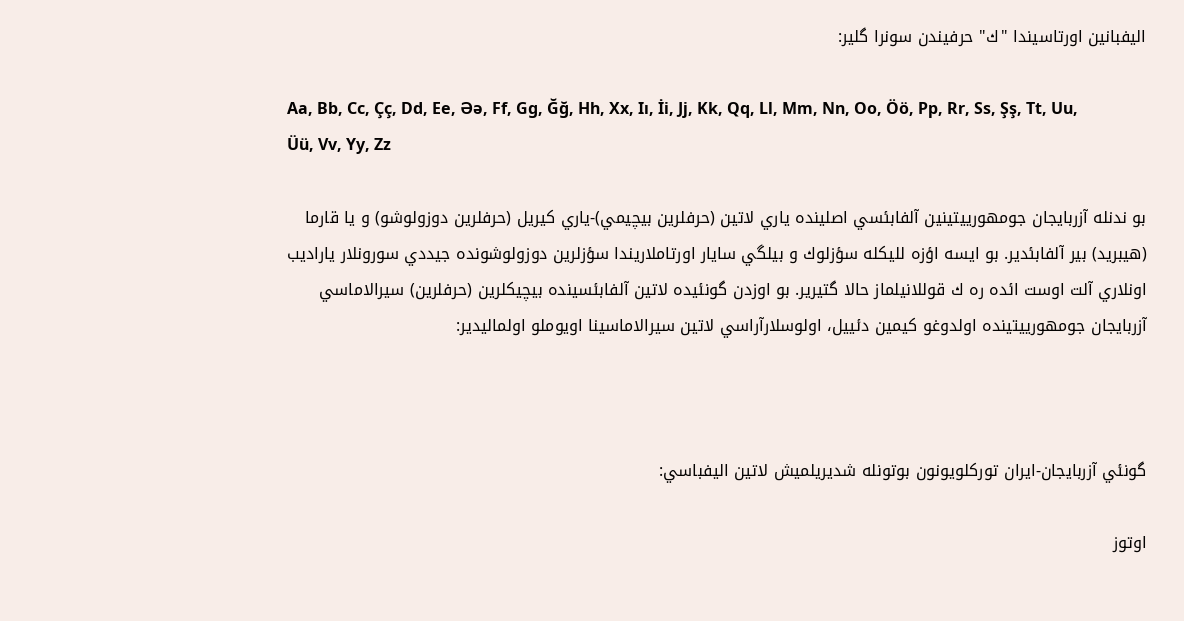اليفبانين اورتاسيندا "ك" حرفيندن سونرا گلير:

Aa, Bb, Cc, Çç, Dd, Ee, Əə, Ff, Gg, Ğğ, Hh, Xx, Iı, İi, Jj, Kk, Qq, Ll, Mm, Nn, Oo, Öö, Pp, Rr, Ss, Şş, Tt, Uu, Üü, Vv, Yy, Zz

بو ندنله آزربايجان جومهورييتينين آلفابئسي اصلينده ياري لاتين (حرفلرين بيچيمي)-ياري كيريل (حرفلرين دوزولوشو) و يا قارما (هيبريد) بير آلفابئدير. بو ايسه اؤزه لليكله سؤزلوك و بيلگي سايار اورتاملاريندا سؤزلرين دوزولوشونده جيددي سورونلار ياراديب اونلاري آلت اوست ائده ره ك قوللانيلماز حالا گتيرير. بو اوزدن گونئيده لاتين آلفابئسينده بيچيكلرين (حرفلرين) سيرالاماسي آزربايجان جومهورييتينده اولدوغو كيمين دئييل، اولوسلارآراسي لاتين سيرالاماسينا اويوملو اولماليدير:



گونئي آزربايجان-ايران توركلويونون بوتونله شديريلميش لاتين اليفباسي:

اوتوز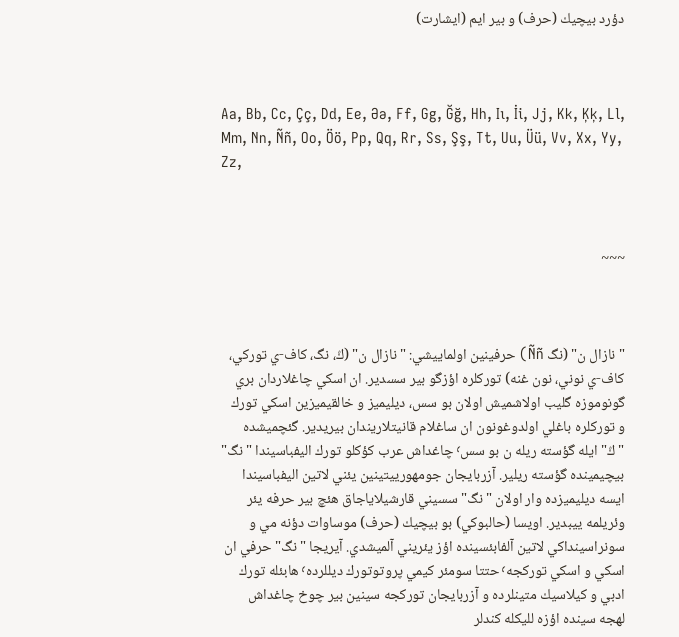دؤرد بيچيك (حرف) و بير ايم (ايشارت)



Aa, Bb, Cc, Çç, Dd, Ee, Əə, Ff, Gg, Ğğ, Hh, Iı, İi, Jj, Kk, Ķķ, Ll, Mm, Nn, Ññ, Oo, Öö, Pp, Qq, Rr, Ss, Şş, Tt, Uu, Üü, Vv, Xx, Yy, Zz,



~~~



"نازال ن" (نگ Ññ) حرفينين اولماييشي: "نازال ن" (ڭ، نگ، كاف-ي توركي، كاف-ي نوني، نون غنه) توركلره اؤزگو بير سسدير. ان اسكي چاغلاردان بري گونوموزه گليب اولاشميش اولان بو سس، ديليميز و خالقيميزين اسكي تورك و توركلره باغلي اولدوغونون ان ساغلام قانيتلاريندان بيريدير. گئچميشده "ڭ" ايله گؤسته ريله ن بو سس٬ چاغداش عرب كؤكلو تورك اليفباسيندا "نگ" بيچيمينده گؤسته ريلير. آزربايجان جومهورييتينين يئني لاتين اليفباسيندا ايسه ديليميزده وار اولان "نگ" سسيني قارشيلاياجاق هئچ بير حرفه يئر وئريلمه ييبدير. اويسا (حالبوكي) بو بيچيك (حرف) موساوات دؤنه مي و سونراسينداكي لاتين آلفابئسينده اؤز يئريني آلميشدي. آيريجا "نگ" حرفي ان اسكي و اسكي توركجه٬ حتتا سومئر كيمي پروتوتورك ديللرده٬ هابئله تورك ادبي و كيلاسيك متينلرده و آزربايجان توركجه سينين بير چوخ چاغداش لهجه سينده اؤزه لليكله كندلر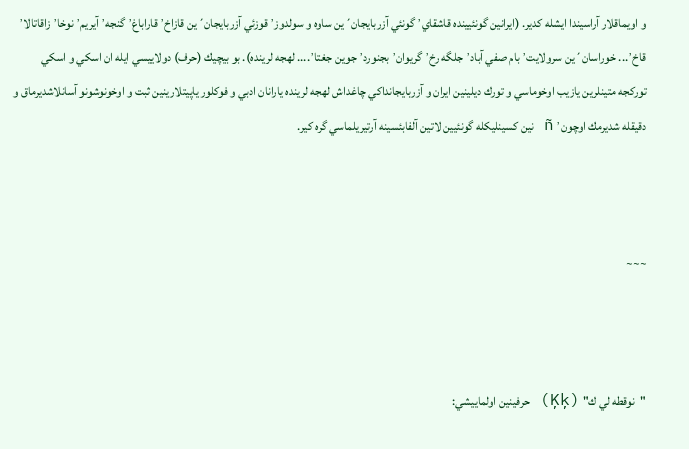و اويماقلار آراسيندا ايشله كدير. (ايرانين گونئيينده قاشقاي٬ گونئي آزربايجان´ين ساوه و سولدوز٬ قوزئي آزربايجان´ين قازاخ٬ قاراباغ٬ گنجه٬ آيريم٬ نوخا٬ زاقاتالا٬ قاخ٬... خوراسان´ين سرولايت٬ بام صفي آباد٬ جلگه رخ٬ گريوان٬ بجنورد٬ جوين جغتا٬.... لهجه لرينده). بو بيچيك (حرف) دولاييسي ايله ان اسكي و اسكي توركجه متينلرين يازيب اوخوماسي و تورك ديلينين ايران و آزربايجانداكي چاغداش لهجه لرينده يارانان ادبي و فوكلور ياپيتلارينين ثبت و اوخونوشونو آسانلاشديرماق و دقيقله شديرمك اوچون٬ ñ نين كسينليكله گونئيين لاتين آلفابئسينه آرتيريلماسي گره كير.



~~~



"نوقطه لي ك" (Ķķ) حرفينين اولماييشي: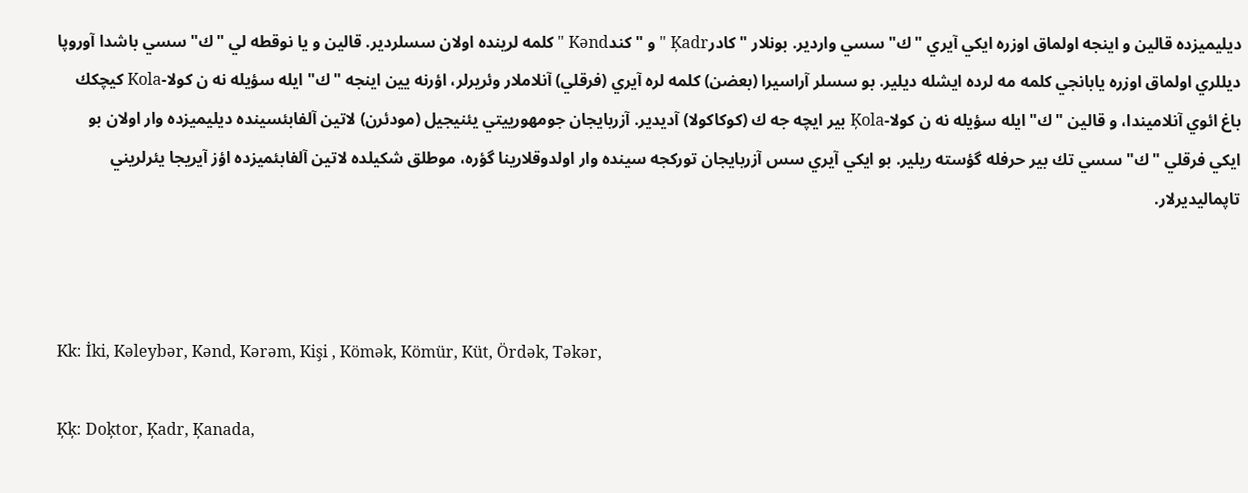ديليميزده قالين و اينجه اولماق اوزره ايكي آيري "ك" سسي واردير. بونلار "كادرĶadr " و "كندKənd " كلمه لرينده اولان سسلردير. قالين و يا نوقطه لي "ك" سسي باشدا آوروپا ديللري اولماق اوزره يابانجي كلمه مه لرده ايشله ديلير. بو سسلر آراسيرا (بعضن) كلمه لره آيري (فرقلي) آنلاملار وئريرلر، اؤرنه يين اينجه "ك" ايله سؤيله نه ن كولا-Kola كيچكك باغ ائوي آنلاميندا، و قالين "ك" ايله سؤيله نه ن كولا-Ķola بير ايچه جه ك (كوكاكولا) آديدير. آزربايجان جومهورييتي يئنيجيل (مودئرن) لاتين آلفابئسينده ديليميزده وار اولان بو ايكي فرقلي "ك" سسي تك بير حرفله گؤسته ريلير. بو ايكي آيري سس آزربايجان توركجه سينده وار اولدوقلارينا گؤره، موطلق شكيلده لاتين آلفابئميزده اؤز آيريجا يئرلريني تاپماليديرلار.



Kk: İki, Kəleybər, Kənd, Kərəm, Kişi , Kömək, Kömür, Küt, Ördək, Təkər,

Ķķ: Doķtor, Ķadr, Ķanada,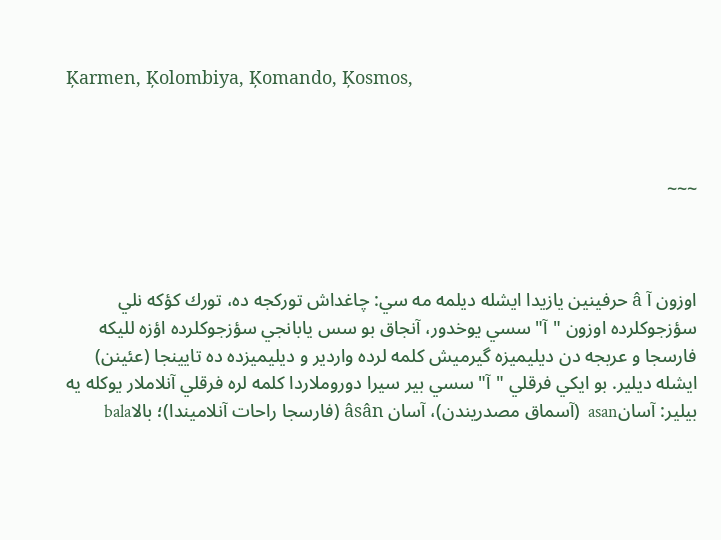Ķarmen, Ķolombiya, Ķomando, Ķosmos,



~~~



اوزون آ â حرفينين يازيدا ايشله ديلمه مه سي: چاغداش توركجه ده، تورك كؤكه نلي سؤزجوكلرده اوزون "آ" سسي يوخدور، آنجاق بو سس يابانجي سؤزجوكلرده اؤزه لليكه فارسجا و عربجه دن ديليميزه گيرميش كلمه لرده واردير و ديليميزده ده تايينجا (عئينن) ايشله ديلير. بو ايكي فرقلي "آ" سسي بير سيرا دوروملاردا كلمه لره فرقلي آنلاملار يوكله يه بيلير: آسانasan  (آسماق مصدريندن)، آسان âsân (فارسجا راحات آنلاميندا)؛ بالاbala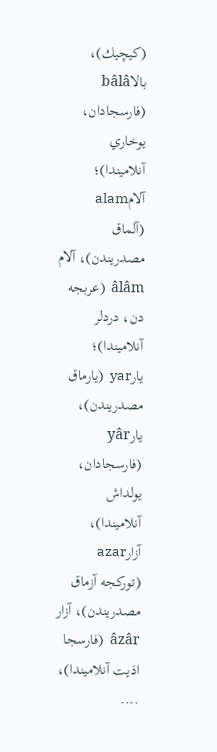(كيچيك)، بالاbâlâ  (فارسجادان، يوخاري آنلاميندا)؛ آلامalam  (آلماق مصدريندن)، آلام âlâm  (عربجه دن، دردلر آنلاميندا)؛ يارyar  (يارماق مصدريندن)، يارyâr  (فارسجادان، يولداش آنلاميندا)، آزارazar  (توركجه آزماق مصدريندن)، آزار âzâr  (فارسجا اذيت آنلاميندا)، ....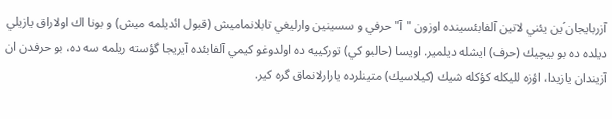آزربايجان´ين يئني لاتين آلفابئسينده اوزون "آ" حرفي و سسينين وارليغي تابلانماميش (قبول ائديلمه ميش) و بونا اك اولاراق يازيلي ديلده ده بو بيچيك (حرف) ايشله ديلمير. اويسا (حالبو كي) توركييه ده اولدوغو كيمي آلفابئده آيريجا گؤسته ريلمه سه ده، بو حرفدن ان آزيندان يازيدا، اؤزه لليكله كؤكله شيك (كيلاسيك) متينلرده يارارلانماق گره كير.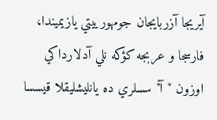آيريجا آزربايجان جومهورييتي يازيميندا، فارسجا و عربجه كؤكه نلي آدلارداكي اوزون "آ" سسلري ده يانليشليقلا قيسسا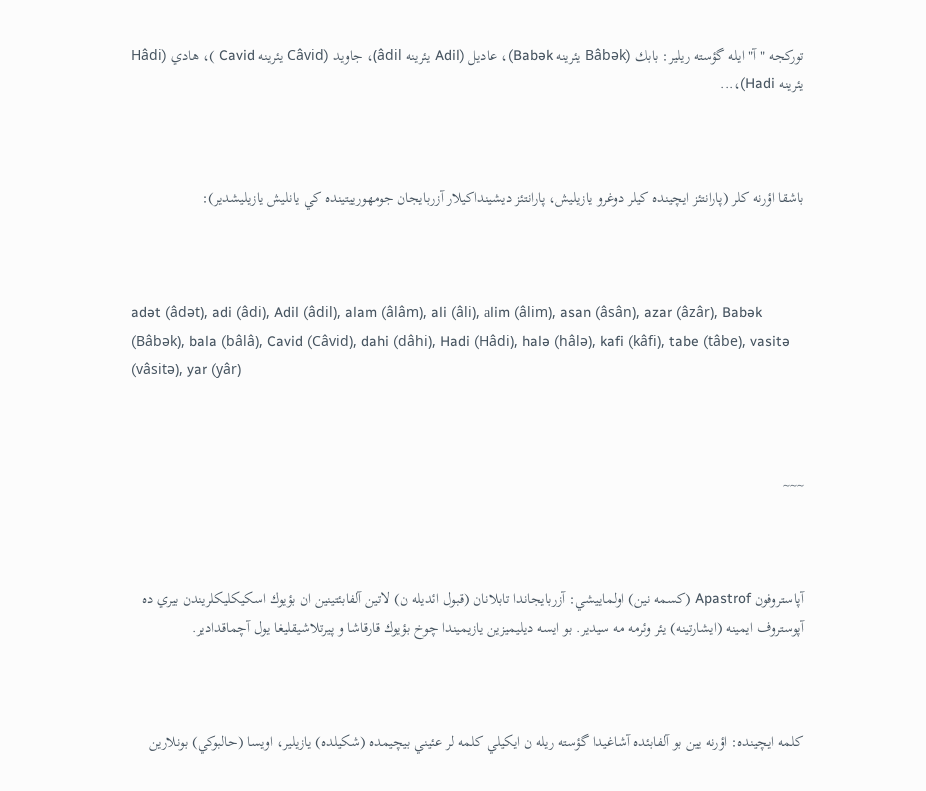توركجه "آ" ايله گؤسته ريلير: بابك (Bâbək يئرينه Babək)، عاديل (Adil يئرينه âdil)، جاويد (Câvid يئرينه Cavid )، هادي (Hâdi يئرينه Hadi)،...



باشقا اؤرنه كلر (پارانتئز ايچينده كيلر دوغرو يازيليش، پارانتئز ديشينداكيلار آزربايجان جومهورييتينده كي يانليش يازيليشدير):



adət (âdət), adi (âdi), Adil (âdil), alam (âlâm), ali (âli), аlim (âlim), asan (âsân), azar (âzâr), Babək (Bâbək), bala (bâlâ), Cavid (Câvid), dahi (dâhi), Hadi (Hâdi), halə (hâlə), kafi (kâfi), tabe (tâbe), vasitə (vâsitə), yar (yâr)



~~~



آپاستروفون Apastrof (كسمه نين) اولماييشي: آزربايجاندا تابلانان (قبول ائديله ن) لاتين آلفابئتينين ان بؤيوك اسكيكليكلريندن بيري ده آپوستروف ايمينه (ايشارتينه) يئر وئرمه مه سيدير. بو ايسه ديليميزين يازيميندا چوخ بؤيوك قارقاشا و پيرتلاشيقليغا يول آچماقدادير.



كلمه ايچينده: اؤرنه يين بو آلفابئده آشاغيدا گؤسته ريله ن ايكيلي كلمه لر عئيني بيچيمده (شكيلده) يازيلير، اويسا (حالبوكي) بونلارين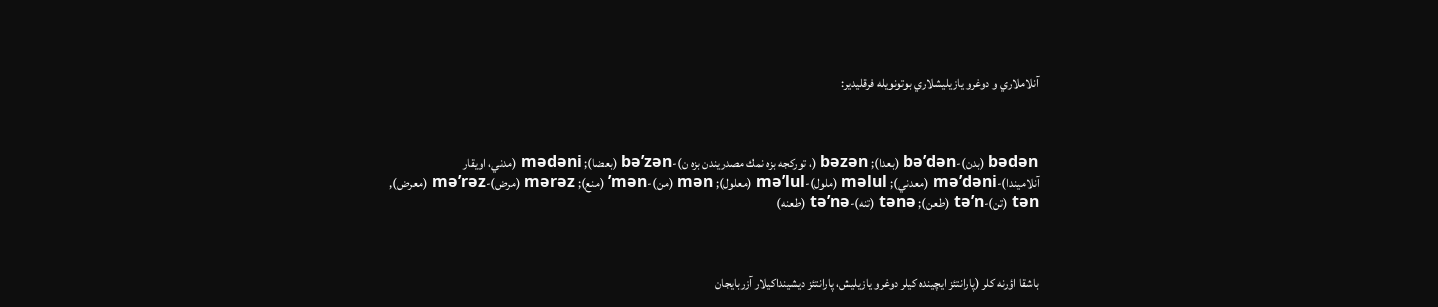آنلاملاري و دوغرو يازيليشلاري بوتونويله فرقليدير:



bədən (بدن)-bə’dən (بعدا); bəzən (، توركجه بزه نمك مصدريندن بزه ن)-bə’zən (بعضا); mədəni (مدني، اويقار آنلاميندا)-mə’dəni (معدني); məlul (ملول)-mə’lul (معلول); mən (من)-mən’ (منع); mərəz (مرض)-mə’rəz (معرض), tən (تن)-tə’n (طعن); tənə (تنه)-tə’nə (طعنه)



باشقا اؤرنه كلر (پارانتئز ايچينده كيلر دوغرو يازيليش، پارانتئز ديشينداكيلار آزربايجان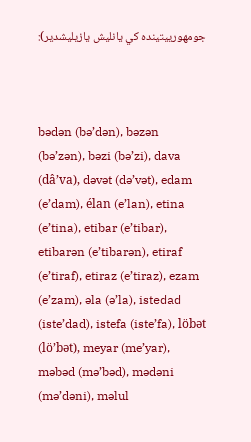جومهورييتينده كي يانليش يازيليشدير):



bədən (bə’dən), bəzən (bə’zən), bəzi (bə’zi), dava (dâ’va), dəvət (də’vət), edam (e’dam), élan (e’lan), etina (e’tina), etibar (e’tibar), etibarən (e’tibarən), etiraf (e’tiraf), etiraz (e’tiraz), ezam (e’zam), əla (ə’la), istеdаd (iste’dad), istefa (iste’fa), löbət (lö’bət), meyar (me’yar), məbəd (mə’bəd), mədəni (mə’dəni), məlul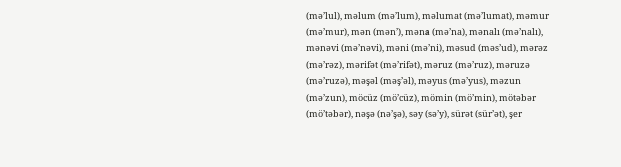(mə’lul), məlum (mə’lum), məlumat (mə’lumat), məmur (mə’mur), mən (mən’), mənа (mə’na), mənalı (mə’nalı), mənəvi (mə’nəvi), məni (mə’ni), məsud (məs’ud), mərəz (mə’rəz), mərifət (mə’rifət), məruz (mə’ruz), məruzə (mə’ruzə), məşəl (məş’əl), məyus (mə’yus), məzun (mə’zun), möcüz (mö’cüz), mömin (mö’min), mötəbər (mö’təbər), nəşə (nə’şə), səy (sə’y), sürət (sür’ət), şer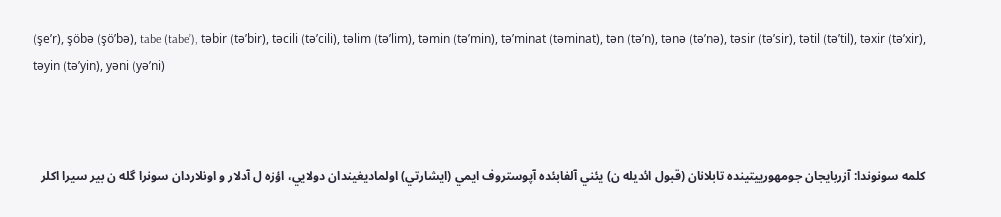(şe’r), şöbə (şö’bə), tabe (tabe’), təbir (tə’bir), təcili (tə’cili), təlim (tə’lim), təmin (tə’min), tə’minat (təminat), tən (tə’n), tənə (tə’nə), təsir (tə’sir), tətil (tə’til), təxir (tə’xir), təyin (tə’yin), yəni (yə’ni)



كلمه سونوندا: آزربايجان جومهورييتينده تابلانان (قبول ائديله ن) يئني آلفابئده آپوستروف ايمي (ايشارتي) اولماديغيندان دولايي، اؤزه ل آدلار و اونلاردان سونرا گله ن بير سيرا اكلر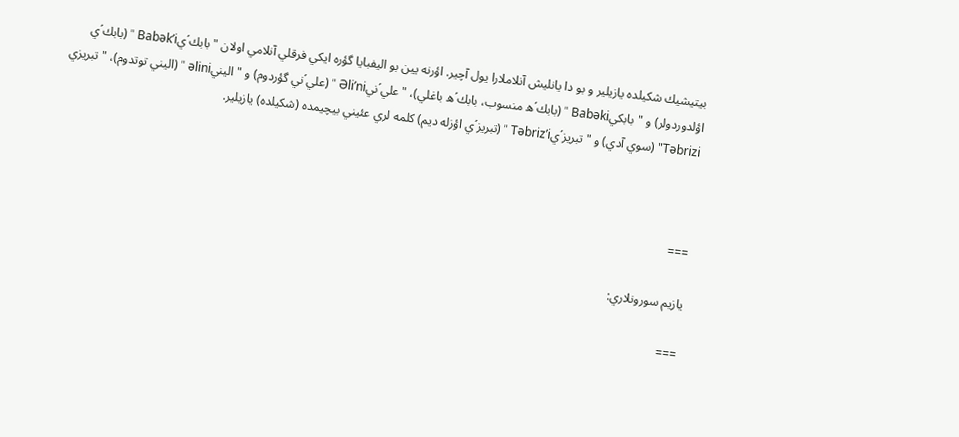بيتيشيك شكيلده يازيلير و بو دا يانليش آنلاملارا يول آچير. اؤرنه يين بو اليفبايا گؤره ايكي فرقلي آنلامي اولان "بابك´يBabək’i " (بابك´ي اؤلدوردولر) و "بابكيBabəki " (بابك´ه منسوب، بابك´ه باغلي)، "علي´نيƏli’ni " (علي´ني گؤردوم) و "الينيəlini " (اليني توتدوم)، "تبريزي Təbrizi" (سوي آدي) و "تبريز´يTəbriz’i " (تبريز´ي اؤزله ديم) كلمه لري عئيني بيچيمده (شكيلده) يازيلير.



===

يازيم سورونلاري:

===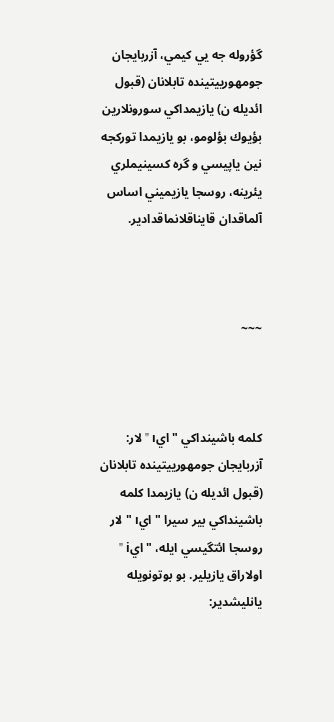گؤروله جه يي كيمي، آزربايجان جومهورييتينده تابلانان (قبول ائديله ن) يازيمداكي سورونلارين بؤيوك بؤلومو، بو يازيمدا توركجه نين ياپيسي و گره كسينيملري يئرينه، روسجا يازيميني اساس آلماقدان قايناقلانماقدادير.



~~~



كلمه باشينداكي "ايı " لار: آزربايجان جومهورييتينده تابلانان (قبول ائديله ن) يازيمدا كلمه باشينداكي بير سيرا "ايı "لار روسجا ائتگيسي ايله، "ايi " اولاراق يازيلير. بو بوتونويله يانليشدير: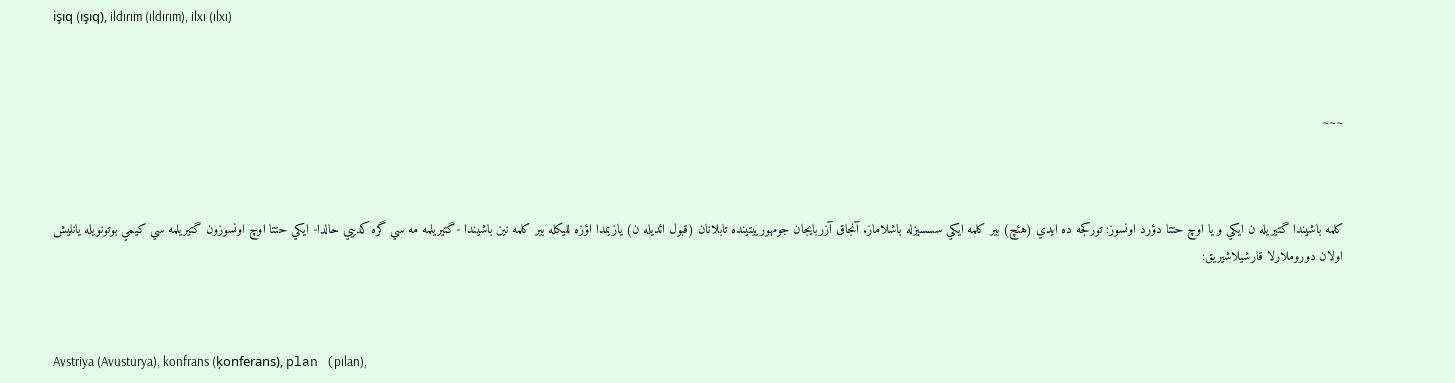işıq (ışıq), ildırım (ıldırım), ilxı (ılxı)



~~~



كلمه باشيندا گتيريله ن ايكي و يا اوچ حتتا دؤرد اونسوز: توركجه ده ايدي (هئچ) بير كلمه ايكي سسسيزله باشلاماز. آنجاق آزربايجان جومهورييتينده تابلانان (قبول ائديله ن) يازيمدا اؤزه لليكله بير كلمه نين باشيندا -گتيريلمه مه سي گره كدييي حالدا- ايكي حتتا اوچ اونسوزون گتيريلمه سي كيمي بوتونويله يانليش اولان دوروملارلا قارشيلاشيريق:



Avstriya (Avusturya), konfrans (ķonferans), plаn (pılan),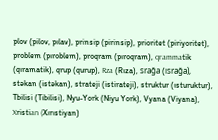plov (pilov, pılav), prinsip (pirinsip), prioritet (piriyoritet), problem (pıroblem), proqram (pıroqram), qrаmmаtik (qıramatik), qrup (qurup), Rzа (Rıza), srağa (ısrağa), stəkan (istəkan), strateji (istirateji), struktur (ısturuktur), Tbilisi (Tibilisi), Nyu-York (Niyu York), Vyana (Viyana), Хristiаn (Xırıstiyan)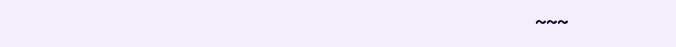~~~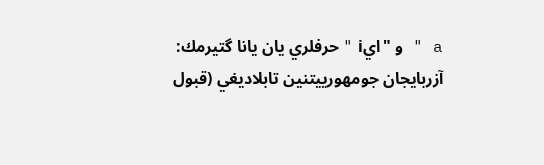a " و "ايi " حرفلري يان يانا گتيرمك: آزربايجان جومهورييتنين تابلاديغي (قبول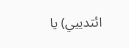ائتدييي) يا